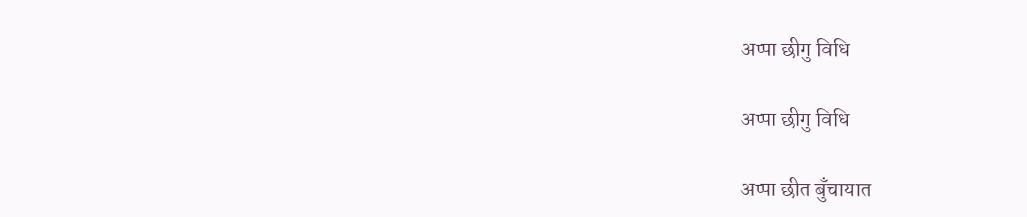अप्पा छीगु विधि

अप्पा छीगु विधि

अप्पा छीत बुँचायात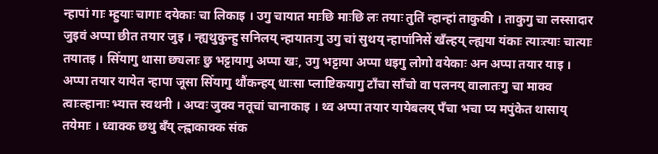न्हापां गाः म्हुयाः चागाः दयेकाः चा लिकाइ । उगु चायात माःछि माःछि लः तयाः तुतिं न्हान्हां ताकुकी । ताकुगु चा लस्सादार जुइवं अप्पा छीत तयार जुइ । न्ह्यथुकुन्हु सनिलय् न्हायातःगु उगु चां सुथय् न्हापांनिसें खँल्हय् ल्ह्यया यंकाः त्याःत्याः चात्याः तयातइ । सिँयागु थासा छ्यलाः छु भट्टायागु अप्पा खः, उगु भट्टाया अप्पा धइगु लोगो वयेकाः अन अप्पा तयार याइ । अप्पा तयार यायेत न्हापा जूसा सिँयागु थौंकन्हय् धाःसा प्लाष्टिकयागु टाँचा साँचो वा पलनय् वालातःगु चा माक्व त्वाःल्हानाः भ्यात्त स्वथनी । अप्वः जुक्व नतूचां चानाकाइ । थ्व अप्पा तयार यायेबलय् पँचा भचा प्य मपुंकेत थासाय् तयेमाः । ध्वाक्क छथु बँय् ल्ह्वाकाक्क संक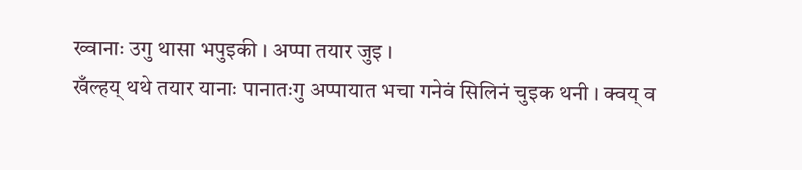ख्वानाः उगु थासा भपुइकी । अप्पा तयार जुइ ।
खँल्हय् थथे तयार यानाः पानातःगु अप्पायात भचा गनेवं सिलिनं चुइक थनी । क्वय् व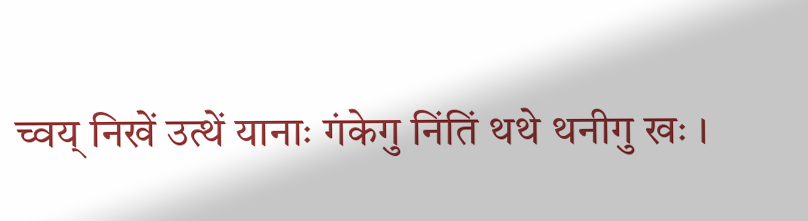च्वय् निखें उत्थें यानाः गंकेगु निंतिं थथे थनीगु खः ।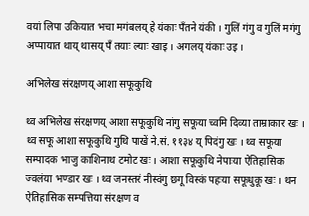वयां लिपा उकियात भचा मगंबलय् हे यंकाः पँतने यंकी । गुलिं गंगु व गुलिं मगंगु अप्पायात थाय् थासय् पँ तयाः ल्याः खाइ । अगलय् यंकाः उइ ।

अभिलेख संरक्षणय् आशा सफूकुथि

थ्व अभिलेख संरक्षणय् आशा सफूकुथि नांगु सफूया च्वमि दिव्या ताम्राकार खः । थ्व सफू आशा सफूकुथि गुथि पाखें ने.सं. ११३४ य् पिदंगु खः । थ्व सफूया सम्पादक भाजु काशिनाथ टमोट खः । आशा सफूकुथि नेपाःया ऐतिहासिक ज्वलंया भण्डार खः । थ्व जनस्तरं नीस्वंगु छगू विस्कं पहःया सफूधुकू खः । थन ऐतिहासिक सम्पत्तिया संरक्षण व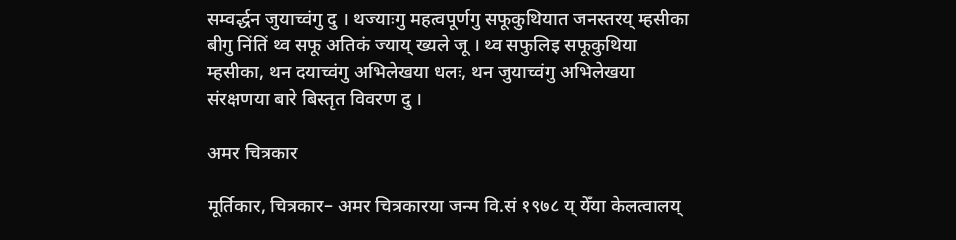सम्वर्द्धन जुयाच्वंगु दु । थज्याःगु महत्वपूर्णगु सफूकुथियात जनस्तरय् म्हसीका बीगु निंतिं थ्व सफू अतिकं ज्याय् ख्यले जू । थ्व सफुलिइ सफूकुथिया म्हसीका, थन दयाच्वंगु अभिलेखया धलः, थन जुयाच्वंगु अभिलेखया संरक्षणया बारे बिस्तृत विवरण दु ।

अमर चित्रकार

मूर्तिकार, चित्रकार– अमर चित्रकारया जन्म वि.सं १९७८ य् येँया केलत्वालय्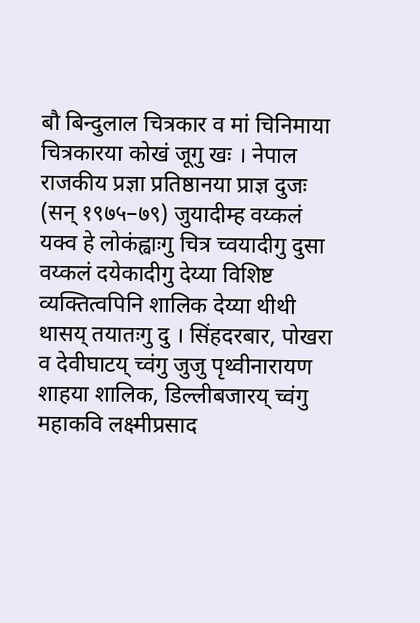बौ बिन्दुलाल चित्रकार व मां चिनिमाया चित्रकारया कोखं जूगु खः । नेपाल राजकीय प्रज्ञा प्रतिष्ठानया प्राज्ञ दुजः (सन् १९७५–७९) जुयादीम्ह वय्कलं यक्व हे लोकंह्वाःगु चित्र च्वयादीगु दुसा वय्कलं दयेकादीगु देय्या विशिष्ट व्यक्तित्वपिनि शालिक देय्या थीथी थासय् तयातःगु दु । सिंहदरबार, पोखरा व देवीघाटय् च्वंगु जुजु पृथ्वीनारायण शाहया शालिक, डिल्लीबजारय् च्वंगु महाकवि लक्ष्मीप्रसाद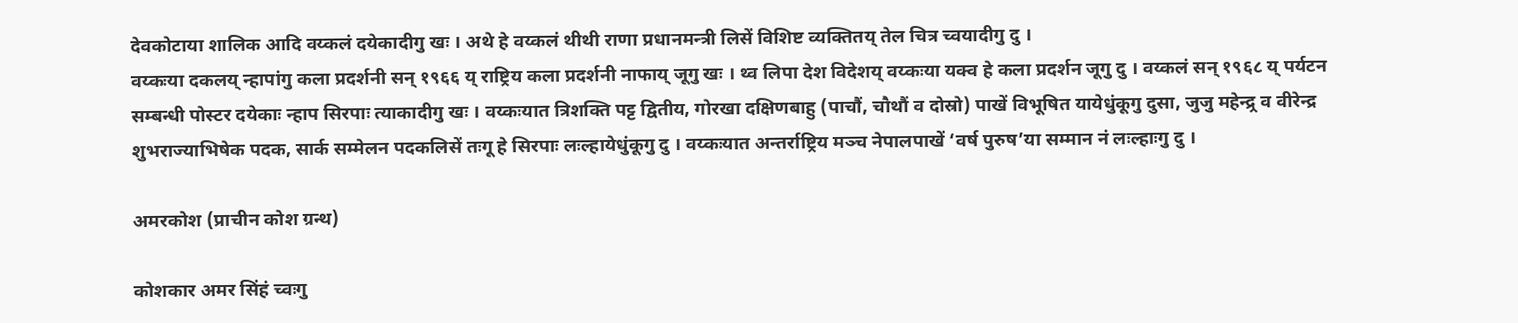देवकोटाया शालिक आदि वय्कलं दयेकादीगु खः । अथे हे वय्कलं थीथी राणा प्रधानमन्त्री लिसें विशिष्ट व्यक्तितय् तेल चित्र च्वयादीगु दु ।
वय्कःया दकलय् न्हापांगु कला प्रदर्शनी सन् १९६६ य् राष्ट्रिय कला प्रदर्शनी नाफाय् जूगु खः । थ्व लिपा देश विदेशय् वय्कःया यक्व हे कला प्रदर्शन जूगु दु । वय्कलं सन् १९६८ य् पर्यटन सम्बन्धी पोस्टर दयेकाः न्हाप सिरपाः त्याकादीगु खः । वय्कःयात त्रिशक्ति पट्ट द्वितीय, गोरखा दक्षिणबाहु (पाचौं, चौथौं व दोस्रो) पाखें विभूषित यायेधुंकूगु दुसा, जुजु महेन्द्र्र व वीरेन्द्र शुभराज्याभिषेक पदक, सार्क सम्मेलन पदकलिसें तःगू हे सिरपाः लःल्हायेधुंकूगु दु । वय्कःयात अन्तर्राष्ट्रिय मञ्च नेपालपाखें ‘वर्ष पुरुष’या सम्मान नं लःल्हाःगु दु ।

अमरकोश (प्राचीन कोश ग्रन्थ)

कोशकार अमर सिंहं च्वःगु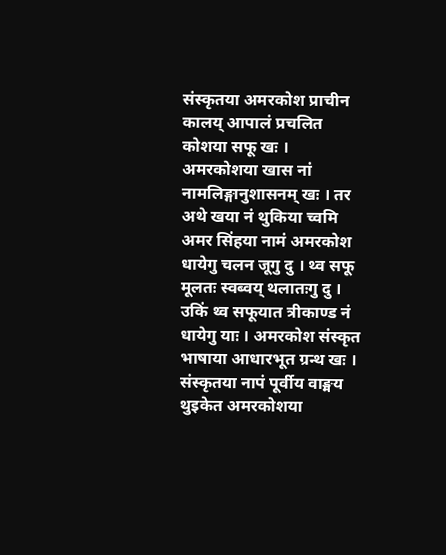संस्कृतया अमरकोश प्राचीन कालय् आपालं प्रचलित कोशया सफू खः । अमरकोशया खास नां नामलिङ्गानुशासनम् खः । तर अथे खया नं थुकिया च्वमि अमर सिंहया नामं अमरकोश धायेगु चलन जूगु दु । थ्व सफू मूलतः स्वब्वय् थलातःगु दु । उकिं थ्व सफूयात त्रीकाण्ड नं धायेगु याः । अमरकोश संस्कृत भाषाया आधारभूत ग्रन्थ खः । संस्कृतया नापं पूर्वीय वाङ्मय थुइकेत अमरकोशया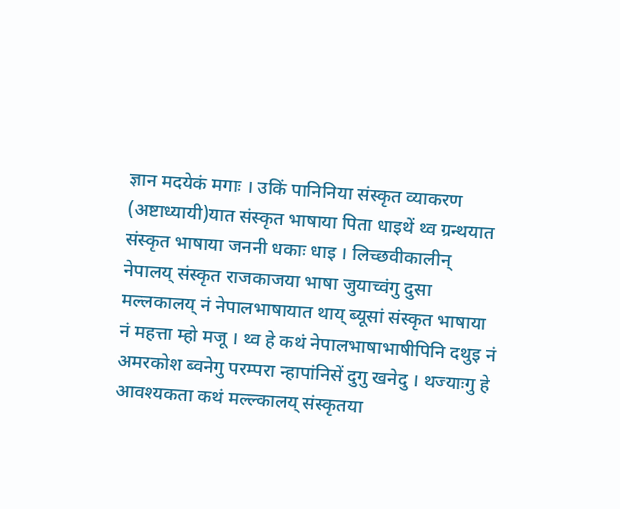ज्ञान मदयेकं मगाः । उकिं पानिनिया संस्कृत व्याकरण (अष्टाध्यायी)यात संस्कृत भाषाया पिता धाइथें थ्व ग्रन्थयात संस्कृत भाषाया जननी धकाः धाइ । लिच्छवीकालीन् नेपालय् संस्कृत राजकाजया भाषा जुयाच्वंगु दुसा मल्लकालय् नं नेपालभाषायात थाय् ब्यूसां संस्कृत भाषाया नं महत्ता म्हो मजू । थ्व हे कथं नेपालभाषाभाषीपिनि दथुइ नं अमरकोश ब्वनेगु परम्परा न्हापांनिसें दुगु खनेदु । थज्याःगु हे आवश्यकता कथं मल्ल्कालय् संस्कृतया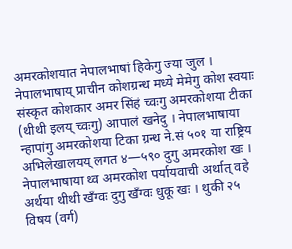अमरकोशयात नेपालभाषां हिकेगु ज्या जुल । नेपालभाषाय् प्राचीन कोशग्रन्थ मध्ये मेमेगु कोश स्वयाः संस्कृत कोशकार अमर सिंहं च्वःगु अमरकोशया टीका (थीथी इलय् च्वःगु) आपालं खनेदु । नेपालभाषाया न्हापांगु अमरकोशया टिका ग्रन्थ ने.सं ५०१ या राष्ट्रिय अभिलेखालयय् लगत ४—५९० दुगु अमरकोश खः । नेपालभाषाया थ्व अमरकोश पर्यायवाची अर्थात् वहे अर्थया थीथी खँग्वः दुगु खँग्वः धुकू खः । थुकी २५ विषय (वर्ग)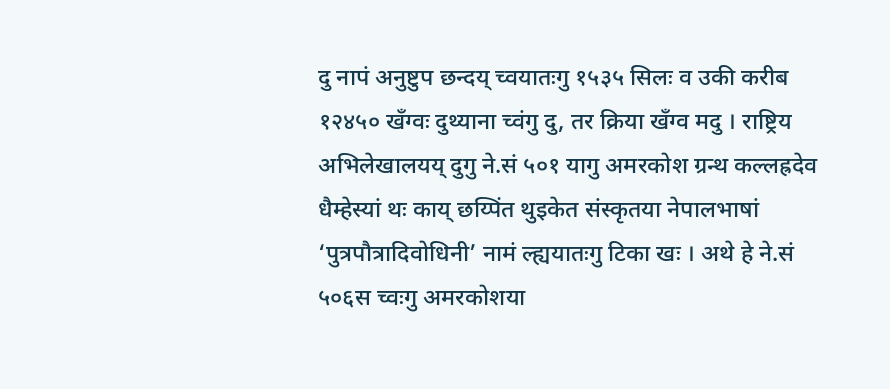दु नापं अनुष्टुप छन्दय् च्वयातःगु १५३५ सिलः व उकी करीब १२४५० खँग्वः दुथ्याना च्वंगु दु, तर क्रिया खँग्व मदु । राष्ट्रिय अभिलेखालयय् दुगु ने.सं ५०१ यागु अमरकोश ग्रन्थ कल्लह्रदेव धैम्हेस्यां थः काय् छय्पिंत थुइकेत संस्कृतया नेपालभाषां ‘पुत्रपौत्रादिवोधिनी’ नामं ल्ह्ययातःगु टिका खः । अथे हे ने.सं ५०६स च्वःगु अमरकोशया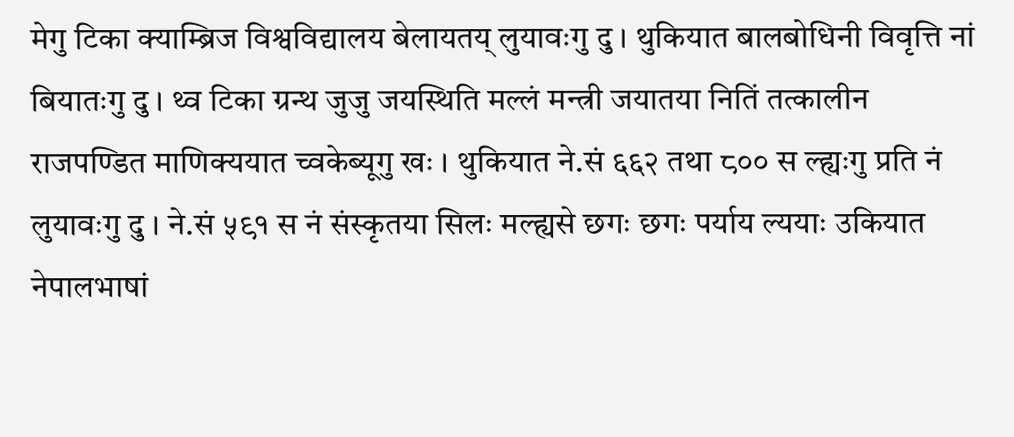मेगु टिका क्याम्ब्रिज विश्वविद्यालय बेलायतय् लुयावःगु दु । थुकियात बालबोधिनी विवृत्ति नां बियातःगु दु । थ्व टिका ग्रन्थ जुजु जयस्थिति मल्लं मन्त्री जयातया नितिं तत्कालीन राजपण्डित माणिक्ययात च्वकेब्यूगु खः । थुकियात ने.सं ६६२ तथा ८०० स ल्ह्यःगु प्रति नं लुयावःगु दु । ने.सं ५९१ स नं संस्कृतया सिलः मल्ह्यसे छगः छगः पर्याय ल्ययाः उकियात नेपालभाषां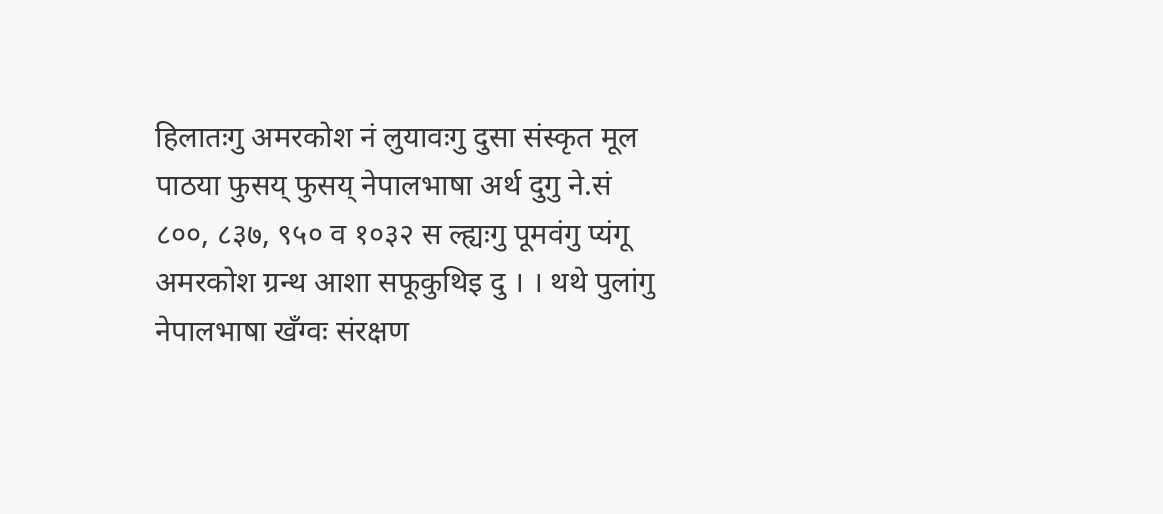हिलातःगु अमरकोश नं लुयावःगु दुसा संस्कृत मूल पाठया फुसय् फुसय् नेपालभाषा अर्थ दुगु ने.सं ८००, ८३७, ९५० व १०३२ स ल्ह्यःगु पूमवंगु प्यंगू अमरकोश ग्रन्थ आशा सफूकुथिइ दु । । थथे पुलांगु नेपालभाषा खँग्वः संरक्षण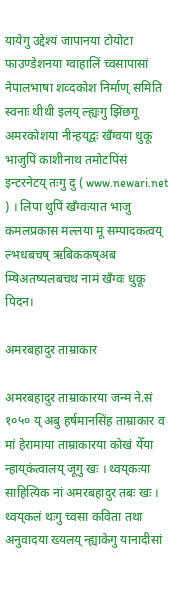यायेगु उद्देश्यं जापानया टोयोटा फाउण्डेशनया ग्वाहालिं च्वसापासां नेपालभाषा शव्दकोश निर्माण् समिति स्वनाः थीथी इलय् ल्ह्यःगु झिंछगू अमरकोशया नीन्हय्‌द्वः खँग्वया धुकू भाजुपिं काशीनाथ तमोटपिंसं इन्टरनेटय् तःगु दु ( www.newari.net ) । लिपा थुपिं खँग्वःयात भाजु कमलप्रकास मल्लया मू सम्पादकत्वय् ल्भधबचष् ऋबिककष्अब म्षिअतष्यलबचथ नामं खँग्वः धुकू पिदन।

अमरबहादुर ताम्राकार

अमरबहादुर ताम्राकारया जन्म ने.सं १०५० य् अबु हर्षमानसिंह ताम्राकार व मां हेरामाया ताम्राकारया कोखं येँया न्हाय्‌कंत्वालय् जूगु खः । थ्वय्‌कःया साहित्यिक नां अमरबहादुर तबः खः । थ्वय्‌कलं थःगु च्वसा कविता तथा अनुवादया ख्यलय् न्ह्याकेगु यानादीसां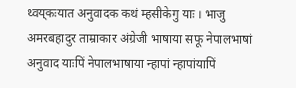थ्वय्‌कःयात अनुवादक कथं म्हसीकेगु याः । भाजु अमरबहादुर ताम्राकार अंग्रेजी भाषाया सफू नेपालभाषां अनुवाद याःपिं नेपालभाषाया न्हापां न्हापांयापिं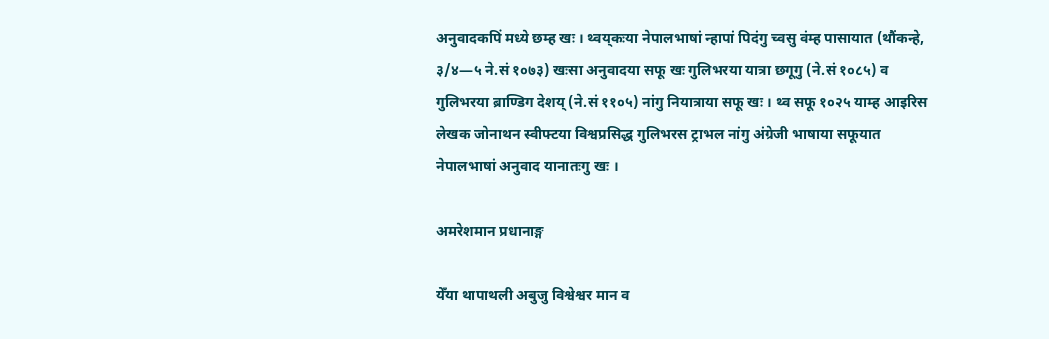अनुवादकपिं मध्ये छम्ह खः । थ्वय्‌कःया नेपालभाषां न्हापां पिदंगु च्वसु वंम्ह पासायात (थौंकन्हे, ३/४—५ ने.सं १०७३) खःसा अनुवादया सफू खः गुलिभरया यात्रा छगूगु (ने.सं १०८५) व गुलिभरया ब्राण्डिग देशय् (ने.सं ११०५) नांगु नियात्राया सफू खः । थ्व सफू १०२५ याम्ह आइरिस लेखक जोनाथन स्वीफ्टया विश्वप्रसिद्ध गुलिभरस ट्राभल नांगु अंग्रेजी भाषाया सफूयात नेपालभाषां अनुवाद यानातःगु खः ।

अमरेशमान प्रधानाङ्ग

येँया थापाथली अबुजु विश्वेश्वर मान व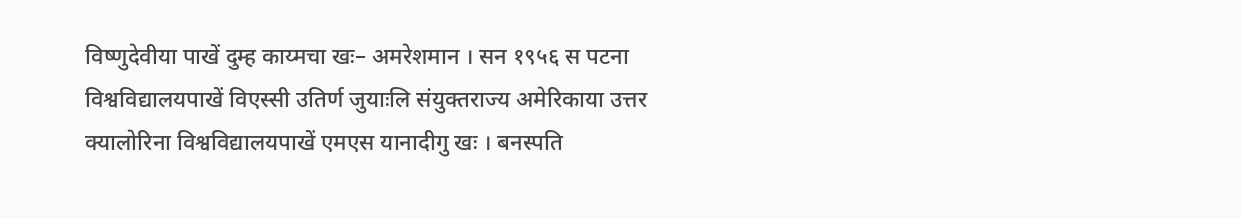विष्णुदेवीया पाखें दुम्ह काय्मचा खः– अमरेशमान । सन १९५६ स पटना विश्वविद्यालयपाखें विएस्सी उतिर्ण जुयाःलि संयुक्तराज्य अमेरिकाया उत्तर क्यालोरिना विश्वविद्यालयपाखें एमएस यानादीगु खः । बनस्पति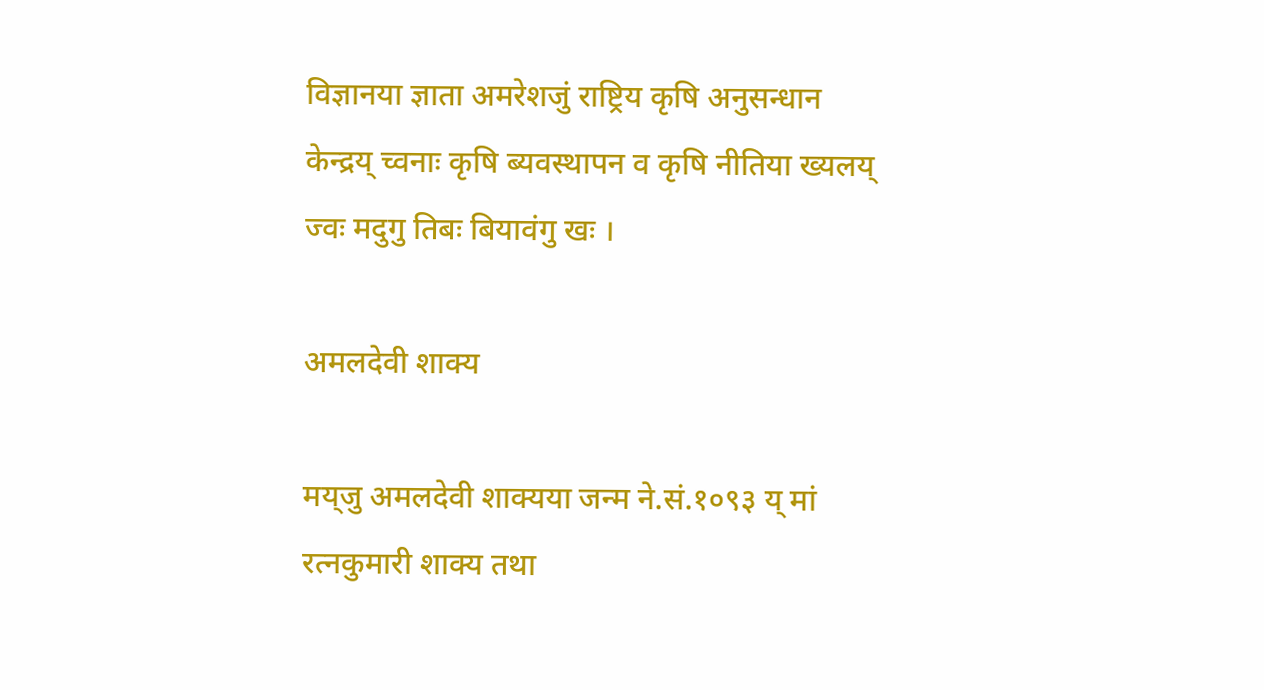विज्ञानया ज्ञाता अमरेशजुं राष्ट्रिय कृषि अनुसन्धान केन्द्रय् च्वनाः कृषि ब्यवस्थापन व कृषि नीतिया ख्यलय् ज्वः मदुगु तिबः बियावंगु खः ।

अमलदेवी शाक्य

मय्‌जु अमलदेवी शाक्यया जन्म ने.सं.१०९३ य् मां रत्नकुमारी शाक्य तथा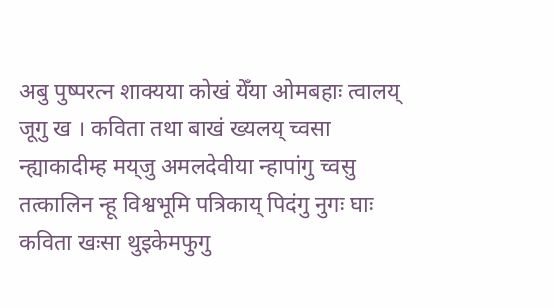अबु पुष्परत्न शाक्यया कोखं येँया ओमबहाः त्वालय् जूगु ख । कविता तथा बाखं ख्यलय् च्वसा न्ह्याकादीम्ह मय्‌जु अमलदेवीया न्हापांगु च्वसु तत्कालिन न्हू विश्वभूमि पत्रिकाय् पिदंगु नुगः घाः कविता खःसा थुइकेमफुगु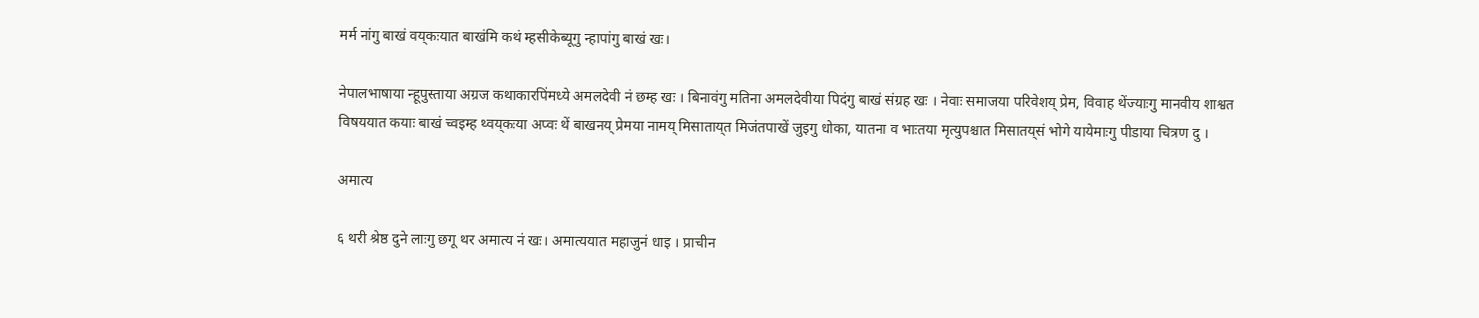मर्म नांगु बाखं वय्‌कःयात बाखंमि कथं म्हसीकेब्यूगु न्हापांगु बाखं खः।

नेपालभाषाया न्हूपुस्ताया अग्रज कथाकारपिंमध्ये अमलदेवी नं छम्ह खः । बिनावंगु मतिना अमलदेवीया पिदंगु बाखं संग्रह खः । नेवाः समाजया परिवेशय् प्रेम, विवाह थेंज्याःगु मानवीय शाश्वत विषययात कयाः बाखं च्वइम्ह थ्वय्‌कःया अप्वः थें बाखनय् प्रेमया नामय् मिसाताय्‌त मिजंतपाखें जुइगु धोका, यातना व भाःतया मृत्युपश्चात मिसातय्‌सं भोगे यायेमाःगु पीडाया चित्रण दु ।

अमात्य

६ थरी श्रेष्ठ दुने लाःगु छगू थर अमात्य नं खः। अमात्ययात महाजुनं धाइ । प्राचीन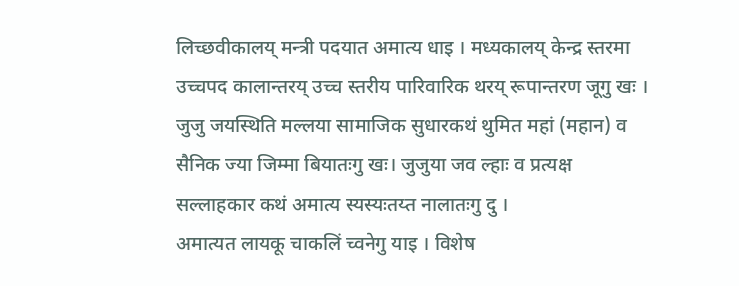लिच्छवीकालय् मन्त्री पदयात अमात्य धाइ । मध्यकालय् केन्द्र स्तरमा उच्चपद कालान्तरय् उच्च स्तरीय पारिवारिक थरय् रूपान्तरण जूगु खः । जुजु जयस्थिति मल्लया सामाजिक सुधारकथं थुमित महां (महान) व सैनिक ज्या जिम्मा बियातःगु खः। जुजुया जव ल्हाः व प्रत्यक्ष सल्लाहकार कथं अमात्य स्यस्यःतय्त नालातःगु दु ।
अमात्यत लायकू चाकलिं च्वनेगु याइ । विशेष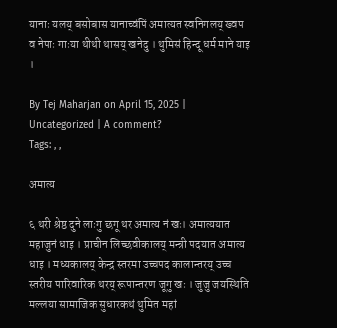यानाः यलय् बसोबास यानाच्वंपिं अमात्यत स्वनिगलय् ख्वप व नेपाः गाःया थीथी थासय् खनेदु । थुमिसं हिन्दू धर्म माने याइ ।

By Tej Maharjan on April 15, 2025 | Uncategorized | A comment?
Tags: , ,

अमात्य

६ थरी श्रेष्ठ दुने लाःगु छगू थर अमात्य नं खः। अमात्ययात महाजुनं धाइ । प्राचीन लिच्छवीकालय् मन्त्री पदयात अमात्य धाइ । मध्यकालय् केन्द्र स्तरमा उच्चपद कालान्तरय् उच्च स्तरीय पारिवारिक थरय् रूपान्तरण जूगु खः । जुजु जयस्थिति मल्लया सामाजिक सुधारकथं थुमित महां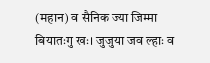(महान) व सैनिक ज्या जिम्मा बियातःगु खः। जुजुया जव ल्हाः व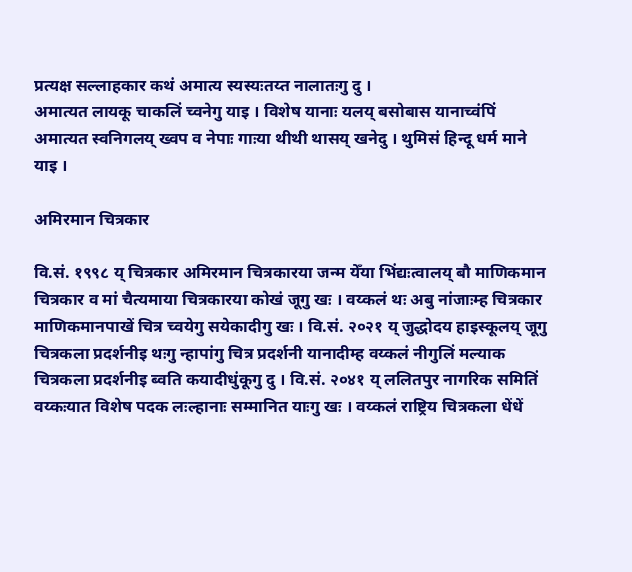प्रत्यक्ष सल्लाहकार कथं अमात्य स्यस्यःतय्त नालातःगु दु ।
अमात्यत लायकू चाकलिं च्वनेगु याइ । विशेष यानाः यलय् बसोबास यानाच्वंपिं अमात्यत स्वनिगलय् ख्वप व नेपाः गाःया थीथी थासय् खनेदु । थुमिसं हिन्दू धर्म माने याइ ।

अमिरमान चित्रकार

वि.सं. १९९८ य् चित्रकार अमिरमान चित्रकारया जन्म येँया भिंद्यःत्वालय् बौ माणिकमान चित्रकार व मां चैत्यमाया चित्रकारया कोखं जूगु खः । वय्कलं थः अबु नांजाःम्ह चित्रकार माणिकमानपाखें चित्र च्वयेगु सयेकादीगु खः । वि.सं. २०२१ य् जुद्धोदय हाइस्कूलय् जूगु चित्रकला प्रदर्शनीइ थःगु न्हापांगु चित्र प्रदर्शनी यानादीम्ह वय्कलं नीगुलिं मल्याक चित्रकला प्रदर्शनीइ ब्वति कयादीधुंकूगु दु । वि.सं. २०४१ य् ललितपुर नागरिक समितिं वय्कःयात विशेष पदक लःल्हानाः सम्मानित याःगु खः । वय्कलं राष्ट्रिय चित्रकला धेंधें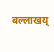बल्लाखय्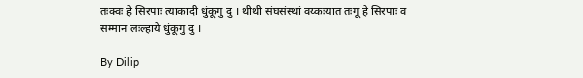तःक्वः हे सिरपाः त्याकादी धुंकूगु दु । थीथी संघसंस्थां वय्कःयात तःगू हे सिरपाः व सम्मान लःल्हाये धुंकूगु दु ।

By Dilip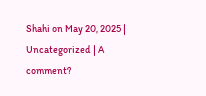Shahi on May 20, 2025 | Uncategorized | A comment?